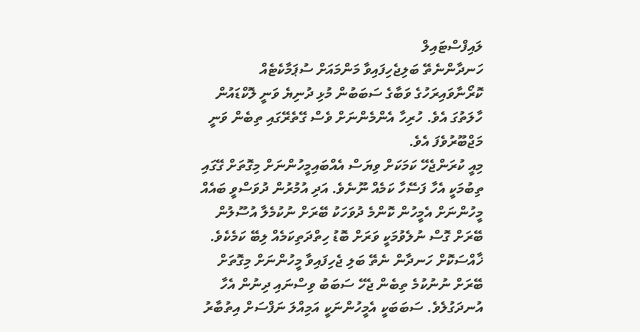ލައިފްސްޓައިލް
ހަނދާންނެތޭ ބަލިޖެހިފައިވާ މަންމައަށް ސުޕަމާކެޓެއް
ކޮރޯނާވައިރަހުގެ ވަބާގެ ސަބަބުން މުޅި ދުނިޔެ ވަނީ ލޮކްޑައުން ހާލަތުގަ އެވެ. ހުރިހާ އެންމެންނަށް ވެސް ގޭތެރޭގައި ތިބެން ވަނީ މަޖްބޫރުވެފަ އެވެ.
މިއީ ކުރަންޖެހޭ ކަމަކަށް ވިޔަސް އެއްބައިމީހުންނަށް މިގޮތަށް ގޭގައި ތިބުމަކީ އެހާ ފަސޭހާ ކަމެއް ނޫނެވެ. އަދި އުމުރުން ދުވަސްވީ ބައެއް މީހުންނަށް އެމީހުން ކޮންމެ ދުވަހަކު ބޭރަށް ނުކުމެލާ އުސޫލުން ބޭރަށް ގޮސް ނުލެވުމަކީ ވަރަށް ބޮޑު ހިތްދަތިކަމެއް ލިބޭ ކަމެކެވެ. ޚާއްސަކޮށް ހަނދާން ނެތޭ ބަލި ޖެހިފައިވާ މީހުންނަށް މިގޮތަށް ބޭރަށް ނުނުކުމެ ތިބެން ޖެހޭ ސަބަބު ވިސްނައި ދިނުން އެހާ އުނދަގުލެވެ. ސަބަބަކީ އެމީހުންނަކީ އަމިއްލަ ނަފްސަށް އިތުބާރު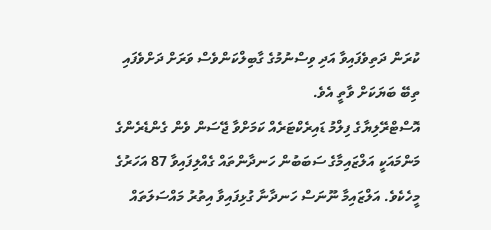ކުރަން ދަތިވެފައިވާ އަދި ވިސްނުމުގެ ގާބިލްކަންވެސް ވަރަށް ދަށްވެފައި ތިބޭ ބަޔަކަށް ވާތީ އެވެ.
އޮސްޓްރޭލިޔާގެ ފިލްމު ޑައިރެކްޓަރެއް ކަމަށްވާ ޖޭސަން ވެން ގެންޑެރެންގެ މަންމައަކީ އަލްޒައިމާގެ ސަބަބުން ހަނދާންތައް ގެއްލިފައިވާ 87 އަހަރުގެ މީހެކެވެ. އަލްޒައިމާ ނޫނަސް ހަނދާނާ ގުޅިފައިވާ އިތުރު މައްސަލަތައް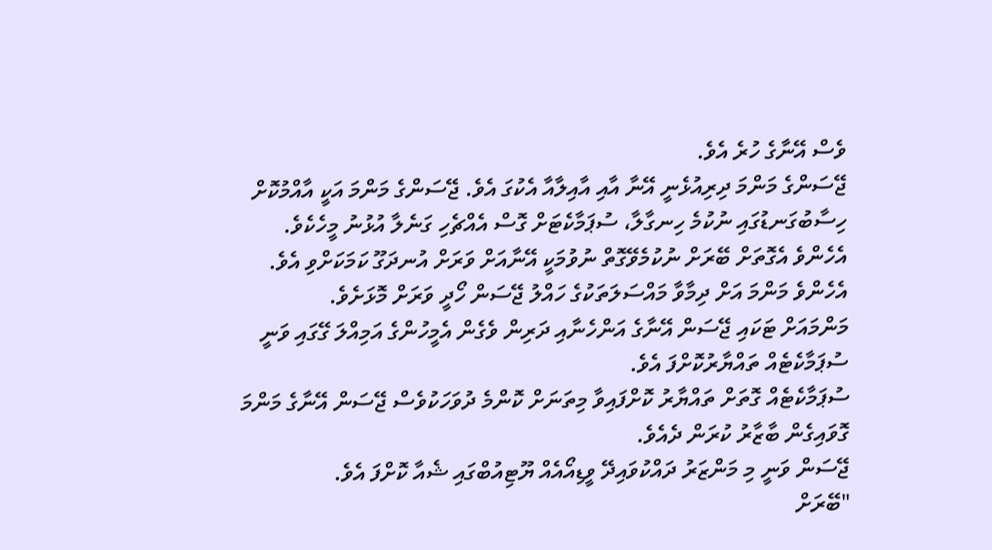ވެސް އޭނާގެ ހުރެ އެވެ.
ޖޭސަންގެ މަންމަ ދިރިއުޅެނީ އޭނާ އާއި އާއިލާއާ އެކުގަ އެވެ. ޖޭސަންގެ މަންމަ އަކީ އާއްމުކޮށް ހިސާބުގަނޑުގައި ނުކުމެ ހިނގާލާ، ސުޕަމާކެޓަށް ގޮސް އެއްޗެހި ގަނެލާ އުޅުނު މީހެކެވެ. އެހެންވެ އެގޮތަށް ބޭރަށް ނުކުމެވޭގޮތް ނުވުމަކީ އޭނާއަށް ވަރަށް އުނދަގޫ ކަމަކަށްވި އެވެ. އެހެންވެ މަންމަ އަށް ދިމާވާ މައްސަލަތަކުގެ ހައްލު ޖޭސަން ހޯދީ ވަރަށް މޮޅަށެވެ.
މަންމައަށް ޓަކައި ޖޭސަން އޭނާގެ އަންހެނާއި ދަރިން ވެގެން އެމީހުންގެ އަމިއްލަ ގޭގައި ވަނީ ސުޕަމާކެޓެއް ތައްޔާރުކޮށްފަ އެވެ.
ސުޕަމާކެޓެއް ގޮތަށް ތައްޔާރު ކޮށްފައިވާ މިތަނަށް ކޮންމެ ދުވަހަކުވެސް ޖޭސަން އޭނާގެ މަންމަ ގޮވައިގެން ބާޒާރު ކުރަން ދެއެވެ.
ޖޭސަން ވަނީ މި މަންޒަރު ދައްކުވައިދޭ ވީޑިއޯއެއް ޔޫޓިއުބްގައި ޝެއާ ކޮށްފަ އެވެ.
"ބޭރަށް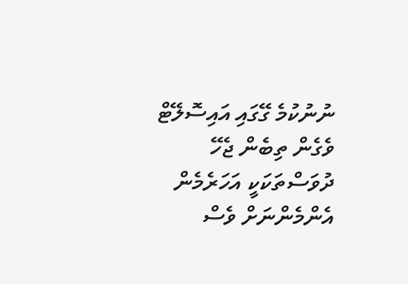ނުނުކުމެ ގޭގައި އައިސޮލޭޓް ވެގެން ތިބެން ޖެހޭ ދުވަސްތަކަކީ އަހަރެމެން އެންމެންނަށް ވެސް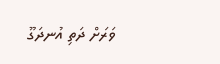ވަރަށް ދަތި އުނދަގޫ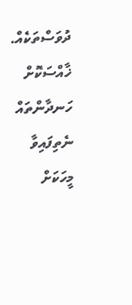ދުވަސްތަކެއް. ޚާއްސަކޮށް ހަނދާންތައް ނެތިފައިވާ މީހަކަށް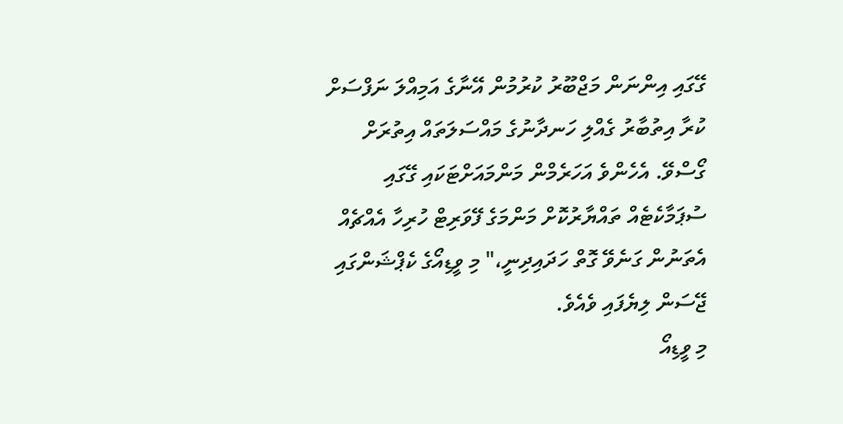ގޭގައި އިންނަން މަޖްބޫރު ކުރުމުން އޭނާގެ އަމިއްލަ ނަފްސަށް ކުރާ އިތުބާރު ގެއްލި ހަނދާނުގެ މައްސަލަތައް އިތުރަށް ގޯސްވޭ. އެހެންވެ އަހަރެމްން މަންމައަށްޓަކައި ގޭގައި ސުޕަމާކެޓެއް ތައްޔާރުކޮށް މަންމަގެ ފޭވަރިޓް ހުރިހާ އެއްޗެއް އެތަނުން ގަނެވޭ ގޮތް ހަދައިދިނީ،" މި ވީޑިއޯގެ ކެޕްޝަންގައި ޖޭސަން ލިޔެފައި ވެއެވެ.
މި ވީޑިއޯ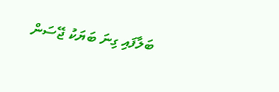ބަލާފައި ގިނަ ބަޔަކު ޖޭސަން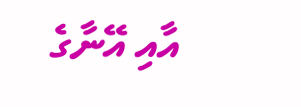އާއި އޭނާގެ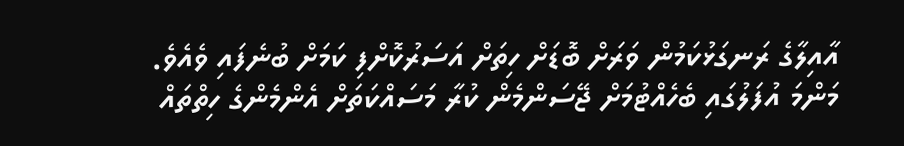އާއިލާގެ ރަނގަޅުކަމުން ވަރަށް ބޮޑަށް ހިތަށް އަސަރުކޮށްފި ކަމަށް ބުނެފައި ވެއެވެ. މަންމަ އުފަލުގައި ބެހެއްޓުމަށް ޖޭސަންމެން ކުރާ މަސައްކަތަށް އެންމެންގެ ހިތްތައް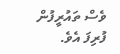ވެސް ތައުރީފުން ފުރިފަ އެވެ.